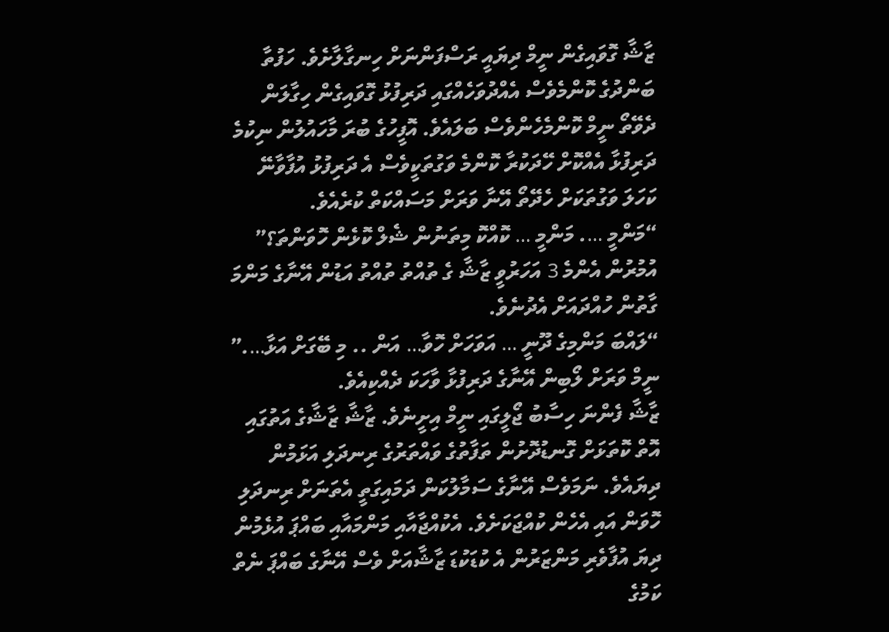ޒާޝާ ގޮވައިގެން ނީމް ދިޔައީ ރަސްފަންނަށް ހިނގާލާށެވެ. ހަފުތާ ބަންދުގެ ކޮންމެވެސް އެއްދުވަހެއްގައި ދަރިފުޅު ގޮވައިގެން ހިގާލަން ދެވޭތޯ ނީމް ކޮންމެހެންވެސް ބަލައެވެ. އޮފީހުގެ ބުރަ މާހައުލުން ނިކުމެ ދަރިފުޅާ އެއްކޮށް ހޭދަކުރާ ކޮންމެ ވަގުތަކީވެސް އެ ދަރިފުޅު އުފާވާނޭ ކަހަލަ ވަގުތަކަށް ހެދޭތޯ އޭނާ ވަރަށް މަސައްކަތް ކުރެއެވެ.
“މަންމީ …. މަންމީ … ކޮއްކޮ މިތަނުން ޝެލް ކޮޅެން ހޮވަންތަ؟” އުމުރުން އެންމެ 3 އަހަރުވީ ޒާޝާ ގެ ތުއްތު ތުއްތު އަޑުން އޭނާގެ މަންމަ ގާތުން ހުއްދައަށް އެދުނެވެ.
“ލައްބަ މަންމިގެ ދޫނީ … އަވަހަށް ހޮވާ… އަން .. މި ބޭގަށް އަޅާ….”  ނީމް ވަރަށް ލޯބިން އޭނާގެ ދަރިފުޅާ ވާހަކަ ދެއްކިއެވެ.
ޒާޝާ ފެންނަ ހިސާބު ޖޯލީގައި ނީމް އިށީނެވެ. ޒާޝާ ޒާޝާގެ އަތުގައި އޮތް ކޮތަޅަށް ގޮނޑުދޮށުން ތަފާތުގެ ވައްތަރުގެ ރިނދަލި އަޅަމުން ދިޔައެވެ. ނަމަވެސް އޭނާގެ ސަމާލުކަން ދަމައިގަތީ އެތަނަށް ރިނދަލި ހޮވަން އައި އެހެން ކުއްޖަކަށެވެ. އެކުއްޖާއާއި މަންމައާއި ބައްޕަ އުޅެމުން ދިޔަ އުފާވެރި މަންޒަރުން އެ ކުޑަކުޑަ ޒާޝާއަށް ވެސް އޭނާގެ ބައްޕަ ނެތް ކަމުގެ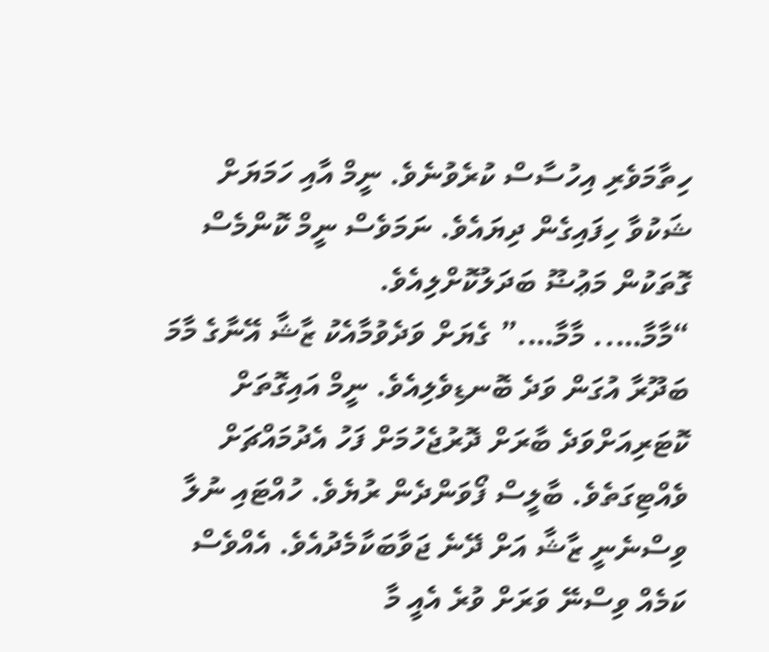ހިތާމަވެރި އިހުސާސް ކުރެވުނެވެ. ނީމް އާއި ހަމަޔަށް ޝަކުވާ ހިފައިގެން ދިޔައެވެ. ނަމަވެސް ނީމް ކޮންމެސް ގޮތަކުން މަޢުޟޫ ބަދަލުކޮށްލިއެވެ.
“މާމާ….. މާމާ….” ގެޔަށް ވަދެވުމާއެކު ޒާޝާ އޭނާގެ މާމަ ބަދޫރާ އުގަން ވަދެ ބޮނޑިވެލިއެވެ. ނީމް އައިގޮތަށް ކޮޓަރިއަށްވަދެ ބާރަށް ދޮރުޖެހުމަށް ފަހު އެދުމައްޗަށް ވެއްޓިގަތެވެ. ބާލީސް ފޯވަންދެން ރުޔެވެ. ހުއްޓައި ނުލާ ވިސްނެނީ ޒާޝާ އަށް ދޭނެ ޖަވާބަކާމެދުއެވެ. އެއްވެސް ކަމެއް ވިސްނޭ ވަރަށް ވުރެ އެއީ މާ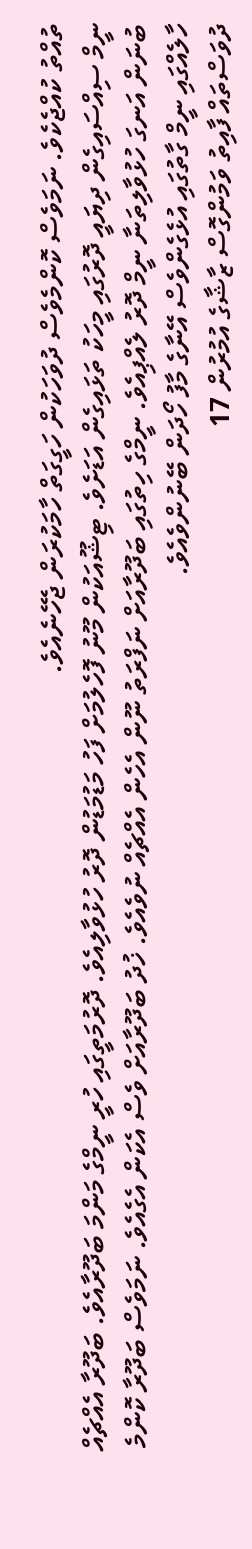ތުއްތު ކުއްޖެކެވެ. ނަމަވެސް ކޮންމެވެސް ދުވަހަކުން ހަގީގަތް ހާމަކުރަން ޖެހޭނެއެވެ.
ނީމް ސިއްސައިގެން ދިޔައީ ދޮރުގައި މީހަކު ތަޅައިގެން އަޑަށެވެ. ޓިޝޫއަކުން މޫނު ފޮހެލުމަށް ފަހު މަޑުމަޑުން ދޮރު ހުޅުވާލިއެވެ. ދޮރުމަތީގައި ހުރީ ނީމްގެ މަންމަ ބަދޫރާއެވެ. ބަދޫރާ އެއްޗެއް ބުނަން އަނގަ ހުޅުވާލިތަނާ ނީމް ދޮރު ލެއްޕިއެވެ. ނީމްގެ ހިތުގައި ބަދޫރާއަށް ނަފްރަތު ނޫން އެހެން އެއްޗެއް ނުވެއެވެ. ޚުދު ބަދޫރާއަށް ވެސް އެކަން އެގެއެވެ. ނަމަވެސް ބަދޫރާ ކޮންމެ ހާލެއްގައި ނީމް ގާތުގައި އުޅެގެންވެސް އޭނާގެ މާފު ހޯދަން ބޭނުންވެއެވެ.
ދުވަސްތައް ފާއިތު ވަމުންގޮސް ޒާޝާގެ އުމުރުން 17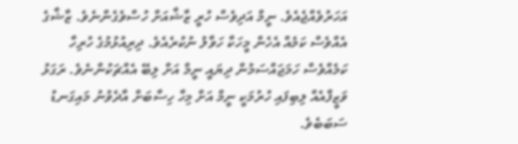އަހަރުވެއްޖެއެވެ. ނީމް އަދިވެސް ހުރީ ޒާޝާއަށް ހުސްވެގެންނެވެ. ޒާޝާގެ އެއްވެސް ކަމެއް އެހެން މީހަކާ ހަވާލު ނުކުރެއެވެ. ދިރިއުޅުމުގެ ހުރިހާ ކަމެއްވެސް ހަމަޖައްސަމުން ދިޔައީ ނީމް އަށް ލިބޭ އެއްޗަކުންނެވެ. ރަގަޅު ވަޒީފާއެއް ލިބިފައި ހުރުމަކީ ނީމް އަށް މިހާ ހިސާބަށް އާދެވުނު މައިގަނޑު ސަބަބެވެ.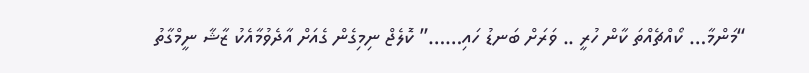“މަންމާ… ކޯއްޗެއްތަ ކާން ހުރީ .. ވަރަށް ބަނޑު ހައި……” ކޮލެޖް ނިމިގެން ގެއަށް އާދެވުމާއެކު ޒާޝާ ނީމްގާތު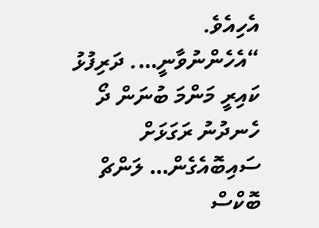އެހިއެވެ.
“އެހެންނުވާނީ…. ދަރިފުޅު ކައިރީ މަންމަ ބުނަން ދޯ ހެނދުނު ރަގަޅަށް ސައިބޮއެގެން… ލަންޗް ބޮކްސް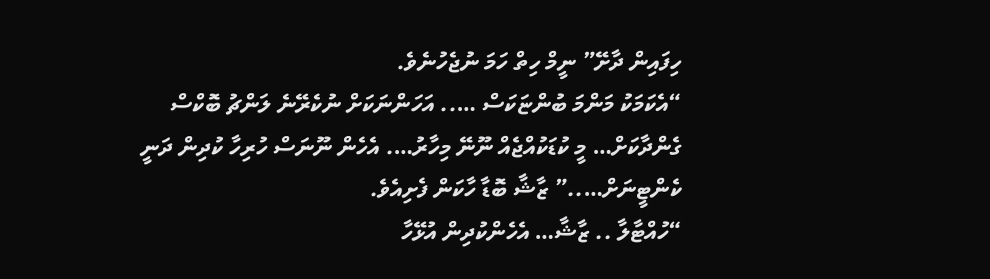ހިފައިން ދާށޭ” ނީމް ހިތް ހަމަ ނުޖެހުނެވެ.
“އެކަމަކު މަންމަ ބުންޏަކަސް ….. އަހަންނަކަށް ނުކެރޭނެ ލަންޗު ބޮކްސް ގެންދާކަށް… މީ ކުޑަކުއްޖެއް ނޫނޭ މިހާރު…. އެހެން ނޫނަސް ހުރިހާ ކުދިން ދަނީ ކެންޓީނަށް…..” ޒާޝާ ބޮޑާ ހާކަން ފެށިއެވެ.
“ހުއްޓާލާ .. ޒާޝާ… އެހެންކުދިން އުޅޭހާ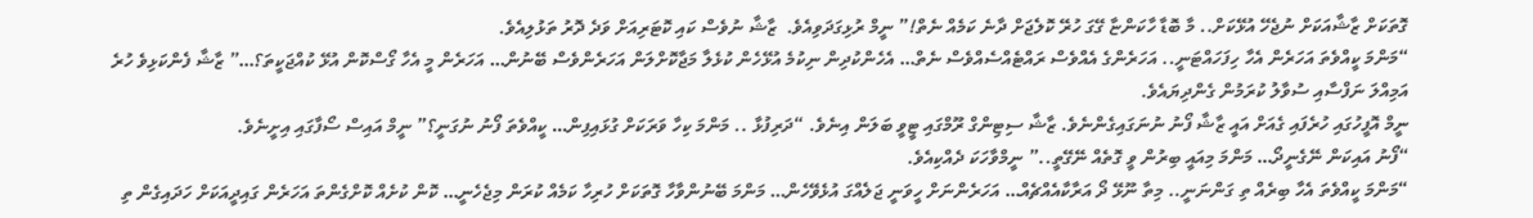ގޮތަކަށް ޒާޝާއަކަށް ނުޖެހޭ އުޅޭކަށް.. މާ ބޮޑާ ހާކަންޏާ ގޭގަ ހުރޭ ކޮލެޖަށް ދާނެ ކަމެއް ނެތް!” ނީމް ރުޅިގަދަވިއެވެ.  ޒާޝާ ނުވެސް ކައި ކޮޓަރިއަށް ވަދެ ދޮރު ތަޅުލިއެވެ.
“މަންމަ ކީއްވެތަ އަހަރެން އެހާ ހިފަހައްޓަނީ.. އަހަރެންގެ އެއްވެސް ރައްޓެއްސެއްވެސް ނެތް… އެހެންކުދިން ނިކުމެ އުޅޭހެން ކުޅެލާ މަޖާކޮށްލަން އަހަރެންވެސް ބޭނުން… އަހަރެން މީ އެހާ ގޯސްކޮން އުޅޭ ކުއްޖަކީތަ؟…” ޒާޝާ ފެންކަޅިވެ ހުރެ އަމިއްލަ ނަފްސާއި ސުވާލު ކުރަމުން ގެންދިޔައެވެ.
ނީމް އޮފީހުގައި ހުރެފައި ގެއަށް އައީ ޒާޝާ ފޯނު ނުނަގައިގެންނެވެ. ޒާޝާ ސިޓިންގް ރޫމްގައި ޓީވީ ބަލަން އިނެވެ. “ދަރިފުޅާ .. މަންމަ ކިހާ ވަރަކަށް ގުޅައިފިން… ކީއްވެތަ ފޯނު ނުގަނީ؟” ނީމް އައިސް ސޯފާގައި އިށީނެވެ.
“ފޯނު އައިކަން ނޭގެނީދޯ… މަންމަ މިއައީ ބިރުން ވީ ގޮތެއް ނޭގޭތީ..” ނީމްވާހަކަ ދެއްކިއެވެ.
“މަންމަ ކީއްވެތަ އެހާ ބިރެއް ތި ގަންނަނީ.. މިތާ ނޫޅޭ ދޯ އަރާކާއެއްޗެއް… އަހަރެންނަށް ހީވަނީ ޖަލެއްގަ އުޅެވޭހެން… މަންމަ ބޭނުންވާހާ ގޮތަކަށް ހުރިހާ ކަމެއް ކުރަން މިޖެހެނީ… ކޮން ކުށެއް ކޮށްގެންތަ އަހަރެން ގައިދީއަކަށް ހަދައިގެން ތި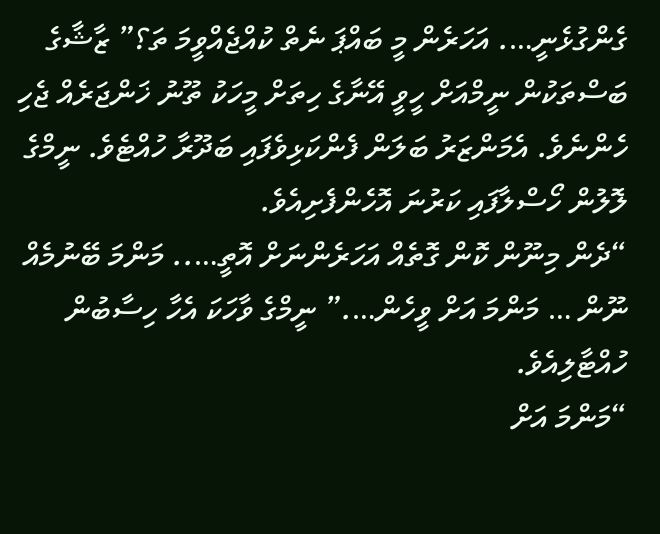ގެންގުޅެނީ…. އަހަރެން މީ ބައްޕަ ނެތް ކުއްޖެއްވީމަ ތަ؟” ޒާޝާގެ ބަސްތަކުން ނީމްއަށް ހީވީ އޭނާގެ ހިތަށް މީހަކު ތޫނު ޚަންޖަރެއް ޖެހި ހެންނެވެ. އެމަންޒަރު ބަލަން ފެންކަޅިވެފައި ބަދޫރާ ހުއްޓެވެ. ނީމްގެ ލޮލުން ހޯސްލާފައި ކަރުނަ އޮހެންފެށިއެވެ.
“ދެން މިނޫން ކޮން ގޮތެއް އަހަރެންނަށް އޮތީ….. މަންމަ ބޭނުމެއް ނޫން … މަންމަ އަށް ވީހެން….” ނީމްގެ ވާހަކަ އެހާ ހިސާބުން ހުއްޓާލިއެވެ.
“މަންމަ އަށް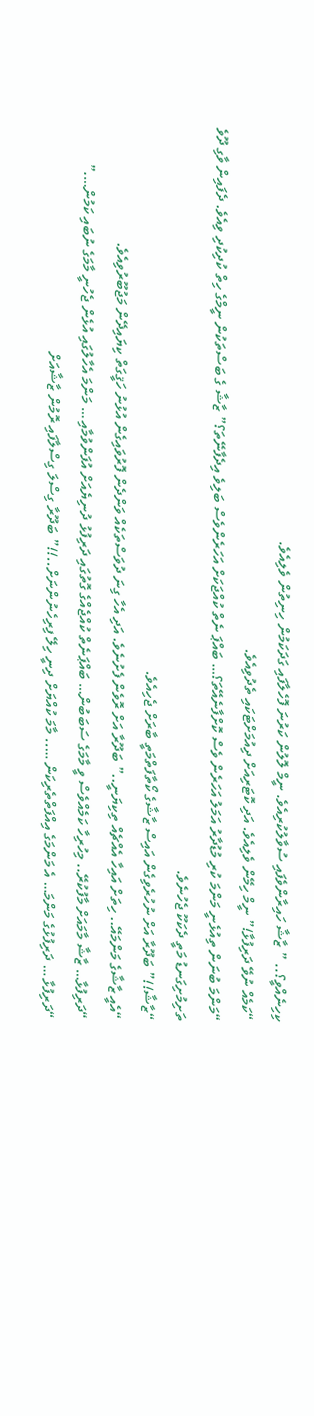ކިހިނެއްވީ؟.. ” ޒާޝާ ހައިރާންވެފައި ސުވާލުކުރިއެވެ. ނީމް ލޮލުން ކަރުނަ ފޮހެލާފައި ގަދަކަމުން ހިނިތުން ވެލިއެވެ.
“ކަމެއް ނުވޭ ދަރިފުޅާ!” ނީމް ހިމޭން ވެލިއެވެ. އަދި ކޮޓަރިއަށް ދިއުމަށްޓަކައި ތެދުވިއެވެ.
“މަންމަ ބުނަން ތިއުޅެނީ މަންމަ ކުރި މުޑުދާރު އަމަލު އަހަރެން ވެސް ކޮށްފާނެއޭތަ؟… ބައްޕަ ނެތް ކުއްޖަކަށް އަހަރެންވެސް ބަލިވެ އިދެފާނޭތަ؟” ޒާޝާ ގެ ބަސްތަކުން ނީމްގެ ހިތް ކުދިކުދި ވިއެވެ. ދެފައިން ވާގި ދޫވެ ތަށިމުށިގަނޑު މަތީ ދެކަކޫ ޖެހުނެވެ.
“ޒާޝާ!!” ބަދޫރާ އަށް ނުހުރެވިގެން އައިސް ޒާޝާގެ ކޯތާފަތްމަތީ ބާރަށް ޖެހިއެވެ.
“އެއީ ޒާޝާގެ މަންމައޭ.. ހިތަށް އައިހާ އެއްޗެއް ތިކިޔަނީ..” ބަދޫރާ އަށް ރޮވެން ފެށުނެވެ. އަދި އެހާ ގިނަ ދުވަސްތަކެއް ވަންދެން ފޮރުވައިގެން އުޅުނު ހަޤީގަތް ކިޔައިދޭން މަޖުބޫރުވިއެވެ.
“ދަރިފުޅާ… ޒާޝާ މާމައަށް މާފުކުރޭ.. މިހުރިހާ ކަމެއްވެސް ވީ މާމަގެ ސަބަބުން… ބައްޕަނެތް ކުއްޖެއްގެ ގޮތުގައި ދަރިފުޅު ދުނިޔެއަށް އުފަންވުމާއި … މަންމަ އެހާލުގައި އުޅެން ޖެހުނީ މާމަގެ ނުބައި ކަމުން….”
“ދަރިފުޅާ … ދަރިފުޅުގެ މަންމަ… އެ މަންމަގެ އިއްފަތްތެރިކަން ….. މާމަ ކުއްޔަށް ދިނީ ހިލޭ ފިރިހެނުންނަށް..!!” ބަދޫރާ ގިސްލަ ގިސްލާފައި ރޮމުން ޒާޝާއަށް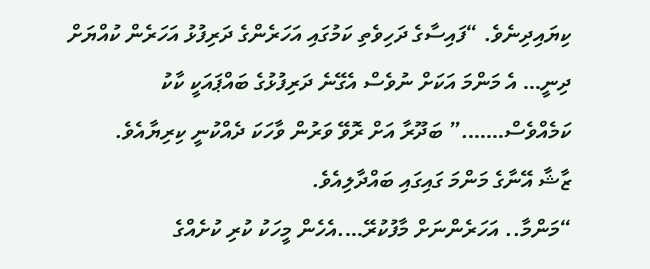ކިޔައިދިނެވެ. “ފައިސާގެ ދަހިވެތި ކަމުގައި އަހަރެންގެ ދަރިފުޅު އަހަރެން ކުއްޔަށް ދިނީ… އެ މަންމަ އަކަށް ނުވެސް އެގޭނެ ދަރިފުޅުގެ ބައްޕައަކީ ކާކު ކަމެއްވެސް…….” ބަދޫރާ އަށް ރޮވޭ ވަރުން ވާހަކަ ދެއްކުނީ ކިރިޔާއެވެ.
ޒާޝާ އޭނާގެ މަންމަ ގައިގައި ބައްދާލިއެވެ.
“މަންމާ.. އަހަރެންނަށް މާފުކުރޭ….އެހެން މީހަކު ކުރި ކުށެއްގެ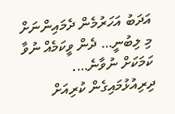އަދަބު އަހަރުމެން ދެމައިންނަށް މި ލިބުނީ… ދެން ވީކަމެއް ނުވާ ކަމަކަށް ނުވާނެ…. ދިރިއުޅުމައިގެން ކުރިއަށް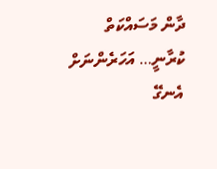ދާން މަސައްކަތް ކުރާނީ… އަހަރެންނަށް އެނގޭ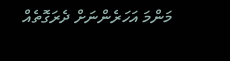މަންމަ އަހަރެންނަށް ދެރަގޮތެއް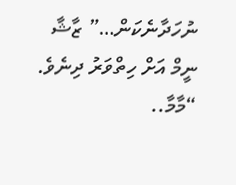ނުހަދާނެކަން…” ޒާޝާ  ނީމް އަށް ހިތްވަރު ދިނެވެ.
“މާމާ..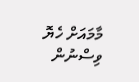މާމައަށް ހެޔޮ ވިސްނުން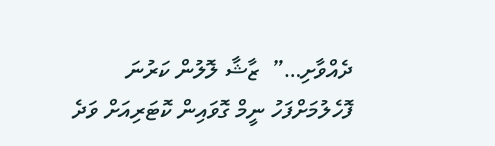ދެއްވާށި…”  ޒާޝާ ލޮލުން ކަރުނަ ފޮހެލުމަށްފަހު ނީމް ގޮވައިން ކޮޓަރިއަށް ވަދެ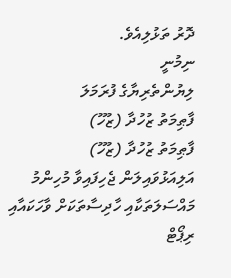ދޮރު ތަޅުލިއެވެ.
ނިމުނީ
ލިޔުންތެރިޔާގެ ފުރަމަލަ
ފާޠިމަތު ޒުހުދާ (ޒުހޫ)
ފާޠިމަތު ޒުހުދާ (ޒުހޫ)
އަލިއަޅުވައިލަން ޖެހިފައިވާ މުހިންމު މައްސަލަތަކާއި ހާދިސާތަކަށް ވާހަކައާއި ރިޕޯޓް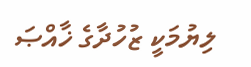ލިޔުމަކީ ޒުހުދާގެ ޚާއްޞަ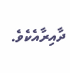ދާއިރާއެކެވެ.